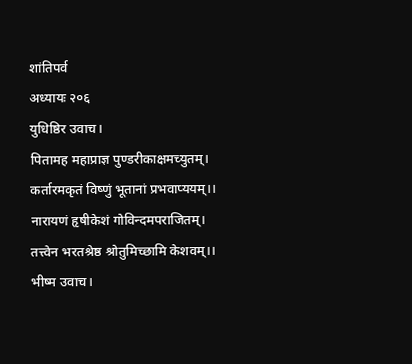शांतिपर्व
अध्यायः २०६
युधिष्ठिर उवाच।
पितामह महाप्राज्ञ पुण्डरीकाक्षमच्युतम्।
कर्तारमकृतं विष्णुं भूतानां प्रभवाप्ययम्।।
नारायणं हृषीकेशं गोविन्दमपराजितम्।
तत्त्वेन भरतश्रेष्ठ श्रोतुमिच्छामि केशवम्।।
भीष्म उवाच।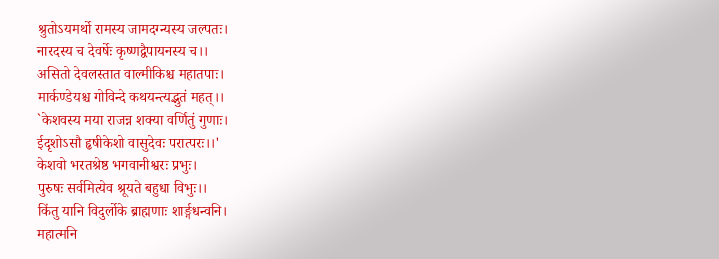श्रुतोऽयमर्थो रामस्य जामदग्न्यस्य जल्पतः।
नारदस्य च देवर्षेः कृष्णद्वैपायनस्य च।।
असितो देवलस्तात वाल्मीकिश्च महातपाः।
मार्कण्डेयश्च गोविन्दे कथयन्त्यद्भुतं महत्।।
`केशवस्य मया राजन्न शक्या वर्णितुं गुणाः।
ईदृशोऽसौ हृषीकेशो वासुदेवः परात्परः।।'
केशवो भरतश्रेष्ठ भगवानीश्वरः प्रभुः।
पुरुषः सर्वमित्येव श्रूयते बहुधा विभुः।।
किंतु यानि विदुर्लोके ब्राह्मणाः शार्ङ्गधन्वनि।
महात्मनि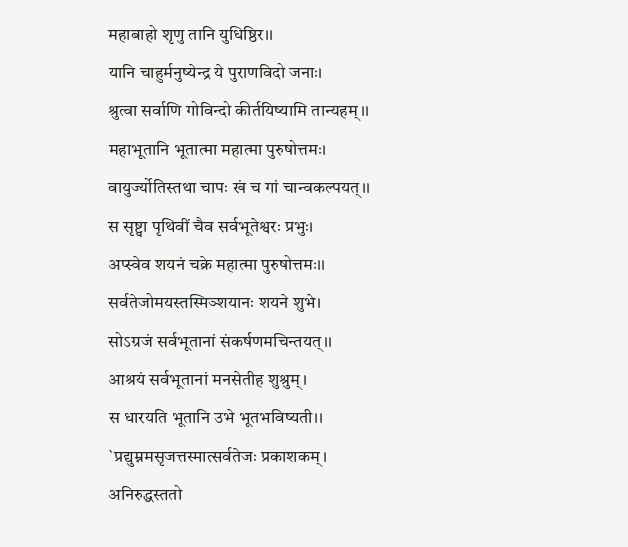महाबाहो शृणु तानि युधिष्ठिर।।
यानि चाहुर्मनुष्येन्द्र ये पुराणविदो जनाः।
श्रुत्वा सर्वाणि गोविन्दो कीर्तयिष्यामि तान्यहम्।।
महाभूतानि भूतात्मा महात्मा पुरुषोत्तमः।
वायुर्ज्योतिस्तथा चापः खं च गां चान्वकल्पयत्।।
स सृष्ट्वा पृथिवीं चैव सर्वभूतेश्वरः प्रभुः।
अप्स्वेव शयनं चक्रे महात्मा पुरुषोत्तमः।।
सर्वतेजोमयस्तस्मिञ्शयानः शयने शुभे।
सोऽग्रजं सर्वभूतानां संकर्षणमचिन्तयत्।।
आश्रयं सर्वभूतानां मनसेतीह शुश्रुम्।
स धारयति भूतानि उभे भूतभविष्यती।।
`प्रद्युम्नमसृजत्तस्मात्सर्वतेजः प्रकाशकम्।
अनिरुद्धस्ततो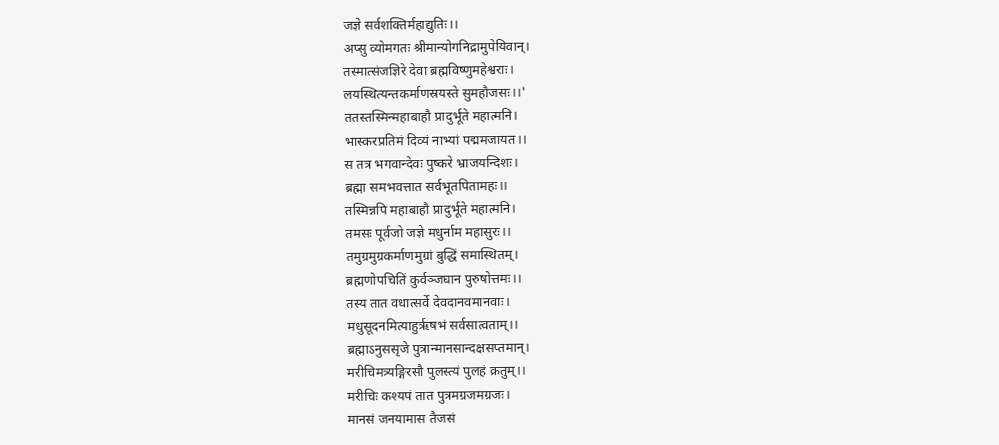जज्ञे सर्वशक्तिर्महाद्युतिः।।
अप्सु व्योमगतः श्रीमान्योगनिद्रामुपेयिवान्।
तस्मात्संजज्ञिरे देवा ब्रह्मविष्णुमहेश्वराः।
लयस्थित्यन्तकर्माणस्रयस्ते सुमहौजसः।।'
ततस्तस्मिन्महाबाहौ प्रादुर्भूते महात्मनि।
भास्करप्रतिमं दिव्यं नाभ्यां पद्ममजायत।।
स तत्र भगवान्देवः पुष्करे भ्राजयन्दिशः।
ब्रह्मा समभवत्तात सर्वभूतपितामहः।।
तस्मिन्नपि महाबाहौ प्रादुर्भूते महात्मनि।
तमसः पूर्वजो जज्ञे मधुर्नाम महासुरः।।
तमुग्रमुग्रकर्माणमुग्रां बुद्धिं समास्थितम्।
ब्रह्मणोपचितिं कुर्वञ्जघान पुरुषोत्तमः।।
तस्य तात वधात्सर्वे देवदानवमानवाः।
मधुसूदनमित्याहुर्ऋषभं सर्वसात्वताम्।।
ब्रह्माऽनुससृजे पुत्रान्मानसान्दक्षसप्तमान्।
मरीचिमत्र्यङ्गिरसौ पुलस्त्यं पुलहं क्रतुम्।।
मरीचिः कश्यपं तात पुत्रमग्रजमग्रजः।
मानसं जनयामास तैजसं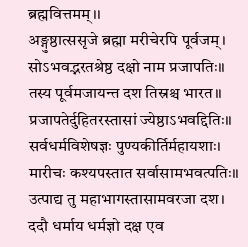ब्रह्मवित्तमम्।।
अङ्गुष्ठात्ससृजे ब्रह्मा मरीचेरपि पूर्वजम्।
सोऽभवद्भरतश्रेष्ठ दक्षो नाम प्रजापतिः।।
तस्य पूर्वमजायन्त दश तिस्रश्च भारत।।
प्रजापतेर्दुहितरस्तासां ज्येष्ठाऽभवद्दितिः।।
सर्वधर्मविशेषज्ञः पुण्यकीर्तिर्महायशाः।
मारीचः कश्यपस्तात सर्वासामभवत्पतिः।।
उत्पाद्य तु महाभागस्तासामवरजा दश।
ददौ धर्माय धर्मज्ञो दक्ष एव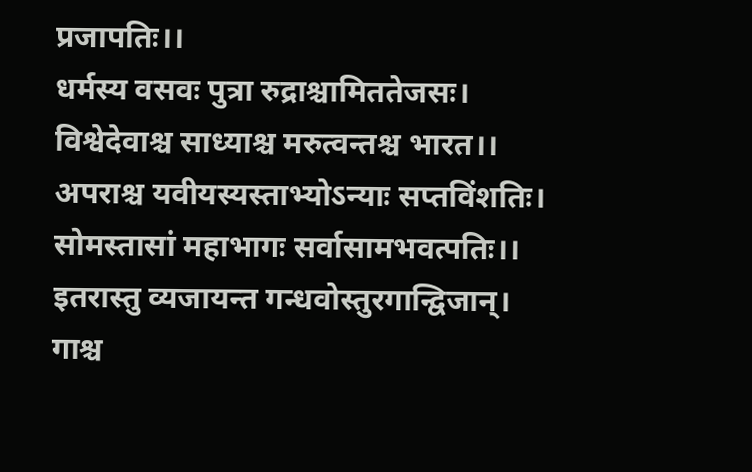प्रजापतिः।।
धर्मस्य वसवः पुत्रा रुद्राश्चामिततेजसः।
विश्वेदेवाश्च साध्याश्च मरुत्वन्तश्च भारत।।
अपराश्च यवीयस्यस्ताभ्योऽन्याः सप्तविंशतिः।
सोमस्तासां महाभागः सर्वासामभवत्पतिः।।
इतरास्तु व्यजायन्त गन्धवोस्तुरगान्द्विजान्।
गाश्च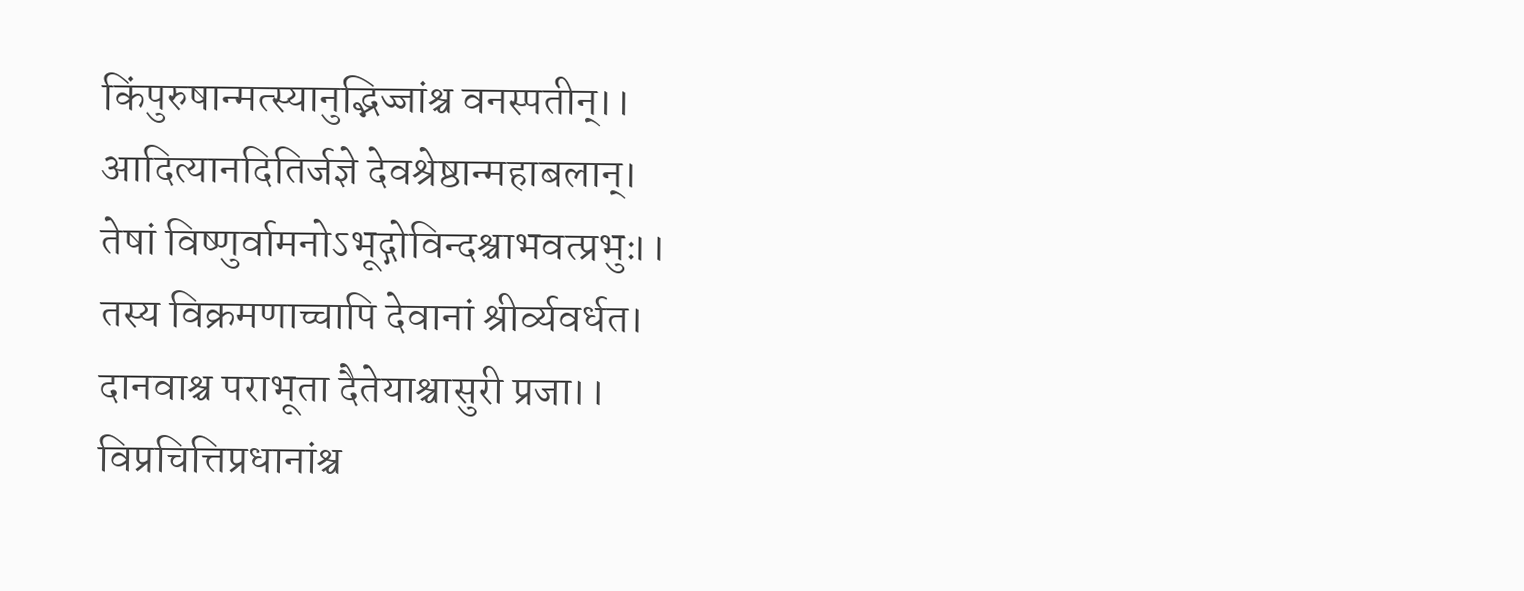किंपुरुषान्मत्स्यानुद्भिज्जांश्च वनस्पतीन्।।
आदित्यानदितिर्जज्ञे देवश्रेष्ठान्महाबलान्।
तेषां विष्णुर्वामनोऽभूद्गोविन्दश्चाभवत्प्रभुः।।
तस्य विक्रमणाच्चापि देवानां श्रीर्व्यवर्धत।
दानवाश्च पराभूता दैतेयाश्चासुरी प्रजा।।
विप्रचित्तिप्रधानांश्च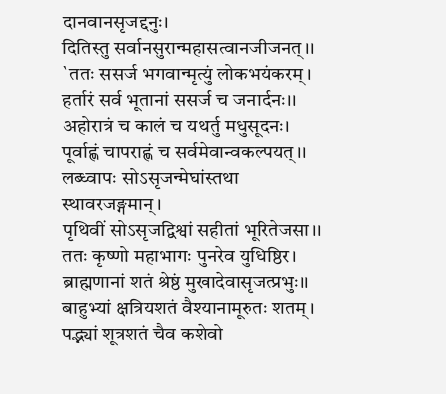दानवानसृजद्दनुः।
दितिस्तु सर्वानसुरान्महासत्वानजीजनत्।।
`ततः ससर्ज भगवान्मृत्युं लोकभयंकरम्।
हर्तारं सर्व भूतानां ससर्ज च जनार्दनः।।
अहोरात्रं च कालं च यथर्तु मधुसूदनः।
पूर्वाह्णं चापराह्णं च सर्वमेवान्वकल्पयत्।।
लब्ध्वापः सोऽसृजन्मेघांस्तथा स्थावरजङ्गमान्।
पृथिवीं सोऽसृजद्विश्वां सहीतां भूरितेजसा।।
ततः कृष्णो महाभागः पुनरेव युधिष्ठिर।
ब्राह्मणानां शतं श्रेष्ठं मुखादेवासृजत्प्रभुः।।
बाहुभ्यां क्षत्रियशतं वैश्यानामूरुतः शतम्।
पद्भ्यां शूत्रशतं चैव कशेवो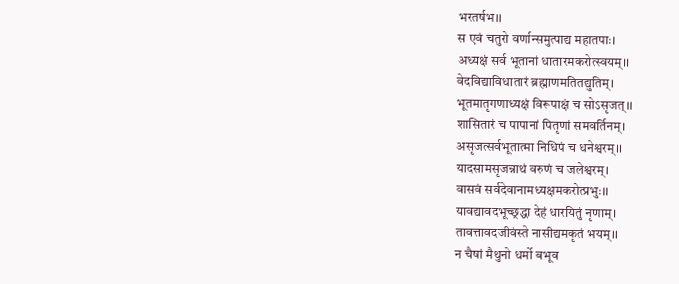भरतर्षभ।।
स एवं चतुरो वर्णान्समुत्पाद्य महातपाः।
अध्यक्षं सर्व भूतानां धातारमकरोत्स्वयम्।।
वेदविद्याविधातारं ब्रह्माणमतितद्युतिम्।
भूतमातृगणाध्यक्षं विरूपाक्षं च सोऽसृजत्।।
शासितारं च पापानां पितृणां समवर्तिनम्।
असृजत्सर्वभूतात्मा निधिपं च धनेश्वरम्।।
यादसामसृजन्नाथं वरुणं च जलेश्वरम्।
वासवं सर्वदेवानामध्यक्षमकरोत्प्रभुः।।
यावद्यावदभूच्छ्रद्धा देहं धारयितुं नृणाम्।
तावत्तावदजीवंस्ते नासीद्यमकृतं भयम्।।
न चैषां मैथुनो धर्मो बभूव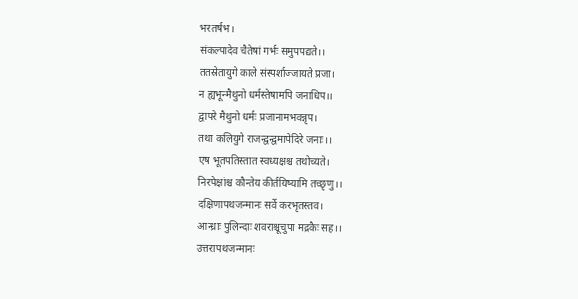भरतर्षभ।
संकल्पादेव चैतेषां गर्भः समुपपद्यते।।
ततस्रेतायुगे काले संस्पर्शाज्जायते प्रजा।
न ह्यभून्मैथुनो धर्मस्तेषामपि जनाधिप।।
द्वापरे मैथुनो धर्मः प्रजानामभवन्नृप।
तथा कलियुगे राजन्द्वन्द्वमापेदिरे जनाः।।
एष भूतपतिस्तात स्वध्यक्षश्च तथोच्यते।
निरपेक्षांश्च कौन्तेय कीर्तयिष्यामि तच्छृणु।।
दक्षिणापथजन्मानः सर्वे करभृतस्तव।
आन्ध्राः पुलिन्दाः शवराश्चूचुपा मद्रकैः सह।।
उत्तरापथजन्मानः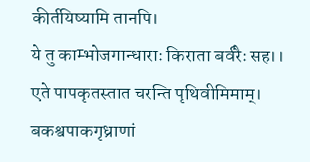कीर्तयिष्यामि तानपि।
ये तु काम्भोजगान्धाराः किराता बर्वरैः सह।।
एते पापकृतस्तात चरन्ति पृथिवीमिमाम्।
बकश्वपाकगृध्राणां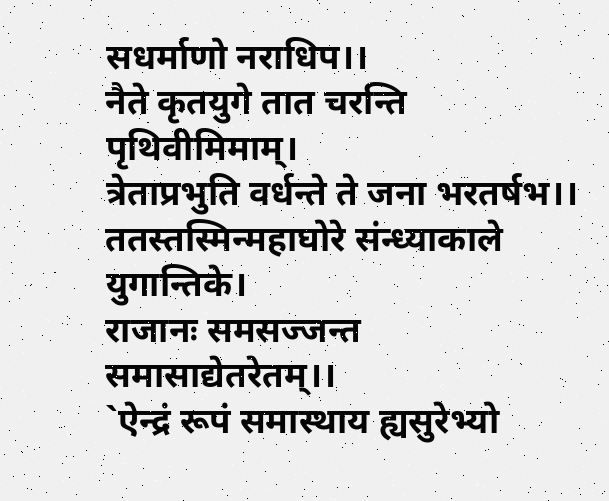सधर्माणो नराधिप।।
नैते कृतयुगे तात चरन्ति पृथिवीमिमाम्।
त्रेताप्रभुति वर्धन्ते ते जना भरतर्षभ।।
ततस्तस्मिन्महाघोरे संन्ध्याकाले युगान्तिके।
राजानः समसज्जन्त समासाद्येतरेतम्।।
`ऐन्द्रं रूपं समास्थाय ह्यसुरेभ्यो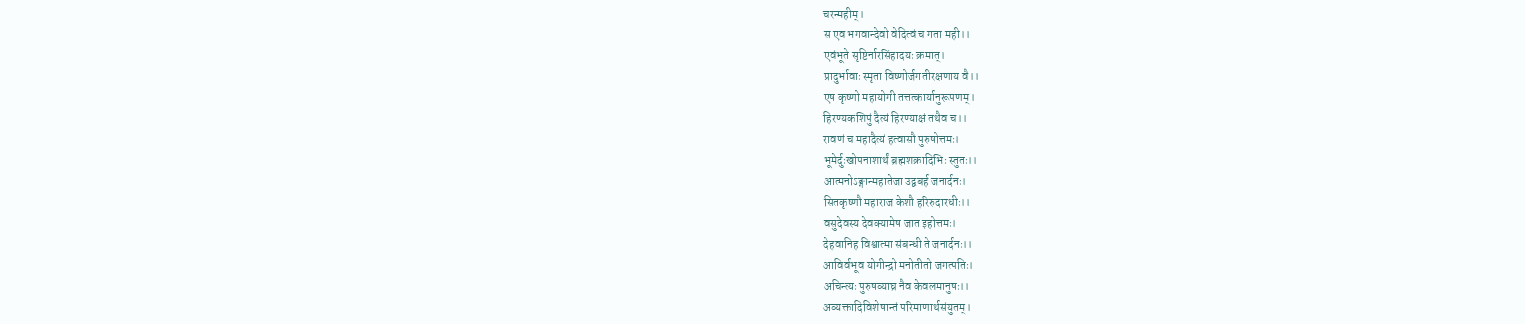चरन्महीम्।
स एव भगवान्देवो वेदित्वं च गता मही।।
एवंभूते सृष्टिर्नारसिंहादयः क्रमात्।
प्रादुर्भावाः स्मृता विष्णोर्जगतीरक्षणाय वै।।
एष कृष्णो महायोगी तत्तत्कार्यानुरूपणम्।
हिरण्यकशिपुं दैत्यं हिरण्याक्षं तथैव च।।
रावणं च महादैत्यं हत्वासौ पुरुषोत्तमः।
भूमेर्दुःखोपनाशार्थं ब्रह्मशक्रादिभिः स्तुतः।।
आत्मनोऽङ्गान्महातेजा उद्वबर्ह जनार्दनः।
सितकृष्णौ महाराज केशौ हरिरुदारधीः।।
वसुदेवस्य देवक्यामेष जात इहोत्तमः।
देहवानिह विश्वात्मा संबन्धी ते जनार्दनः।।
आविर्वभूव योगीन्द्रो मनोतीतो जगत्पतिः।
अचिन्त्यः पुरुषव्याघ्र नैव केवलमानुषः।।
अव्यक्तादिविशेषान्तं परिमाणार्थसंयुतम्।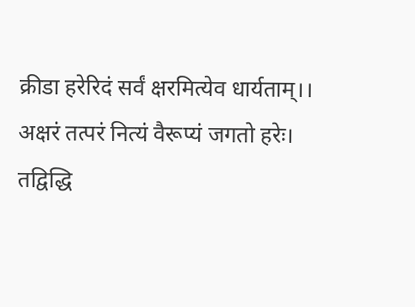क्रीडा हरेरिदं सर्वं क्षरमित्येव धार्यताम्।।
अक्षरं तत्परं नित्यं वैरूप्यं जगतो हरेः।
तद्विद्धि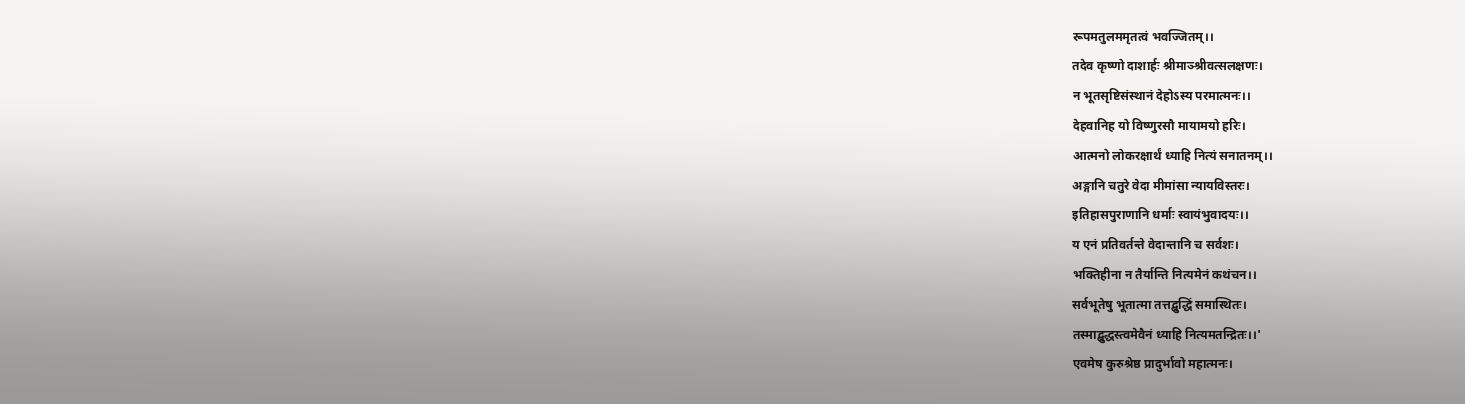रूपमतुलममृतत्वं भवज्जितम्।।
तदेव कृष्णो दाशार्हः श्रीमाञ्श्रीवत्सलक्षणः।
न भूतसृष्टिसंस्थानं देहोऽस्य परमात्मनः।।
देहवानिह यो विष्णुरसौ मायामयो हरिः।
आत्मनो लोकरक्षार्थं ध्याहि नित्यं सनातनम्।।
अङ्गानि चतुरे वेदा मीमांसा न्यायविस्तरः।
इतिहासपुराणानि धर्माः स्वायंभुवादयः।।
य एनं प्रतिवर्तन्ते वेदान्तानि च सर्वशः।
भक्तिहीना न तैर्यान्ति नित्यमेनं कथंचन।।
सर्वभूतेषु भूतात्मा तत्तद्बुद्धिं समास्थितः।
तस्माद्बुद्धस्त्वमेवैनं ध्याहि नित्यमतन्द्रितः।।'
एवमेष कुरुश्रेष्ठ प्रादुर्भावो महात्मनः।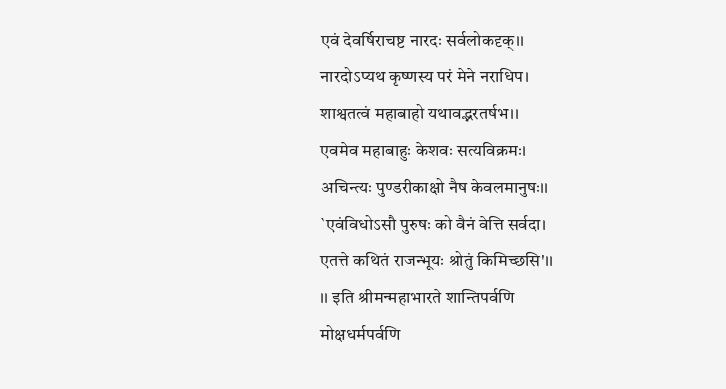एवं देवर्षिराचष्ट नारदः सर्वलोकदृक्।।
नारदोऽप्यथ कृष्णस्य परं मेने नराधिप।
शाश्वतत्वं महाबाहो यथावद्भरतर्षभ।।
एवमेव महाबाहुः केशवः सत्यविक्रमः।
अचिन्त्यः पुण्डरीकाक्षो नैष केवलमानुषः।।
`एवंविधोऽसौ पुरुषः को वैनं वेत्ति सर्वदा।
एतत्ते कथितं राजन्भूयः श्रोतुं किमिच्छसि'।।
।। इति श्रीमन्महाभारते शान्तिपर्वणि
मोक्षधर्मपर्वणि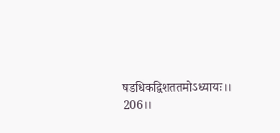षडधिकद्विशततमोऽध्यायः।। 206।।